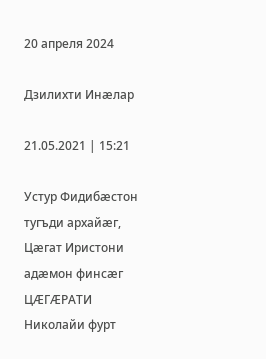20 апреля 2024

Дзилихти Инӕлар

21.05.2021 | 15:21

Устур Фидибӕстон тугъди архайӕг, Цӕгат Иристони адӕмон финсӕг ЦӔГӔРАТИ Николайи фурт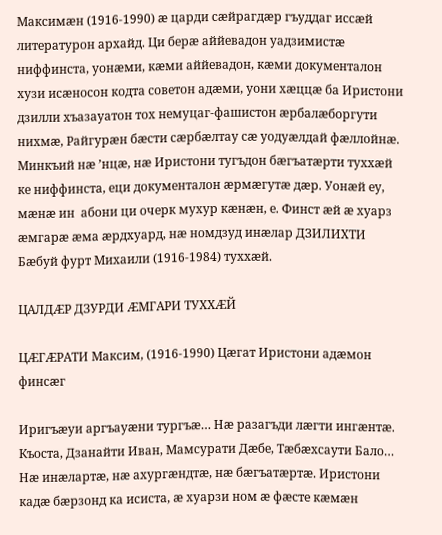Максимӕн (1916-1990) ӕ царди сӕйрагдӕр гъуддаг иссӕй литературон архайд. Ци берӕ аййевадон уадзимистӕ ниффинста, уонӕми, кӕми аййевадон, кӕми документалон хузи исӕносон кодта советон адӕми, уони хӕццӕ ба Иристони дзилли хъазауатон тох немуцаг-фашистон ӕрбалӕборгути нихмӕ, Райгурӕн бӕсти сӕрбӕлтау сӕ уодуӕлдай фӕллойнӕ. Минкъий нӕ ’нцӕ, нӕ Иристони тугъдон бӕгъатӕрти туххӕй ке ниффинста, еци документалон ӕрмӕгутӕ дӕр. Уонӕй еу, мӕнӕ ин  абони ци очерк мухур кӕнӕн, е. Финст ӕй ӕ хуарз ӕмгарӕ ӕма ӕрдхуард, нӕ номдзуд инӕлар ДЗИЛИХТИ Бӕбуй фурт Михаили (1916-1984) туххӕй.

ЦАЛДÆР ДЗУРДИ ÆМГАРИ ТУХХÆЙ

ЦÆГÆРАТИ Максим, (1916-1990) Цæгат Иристони адæмон финсæг

Иригъӕуи аргъауӕни тургъӕ… Нӕ разагъди лӕгти ингӕнтӕ. Къоста, Дзанайти Иван, Мамсурати Дӕбе, Тӕбӕхсаути Бало… Нӕ инӕлартӕ, нӕ ахургӕндтӕ, нӕ бӕгъатӕртӕ. Иристони кадӕ бӕрзонд ка исиста, ӕ хуарзи ном ӕ фӕсте кӕмӕн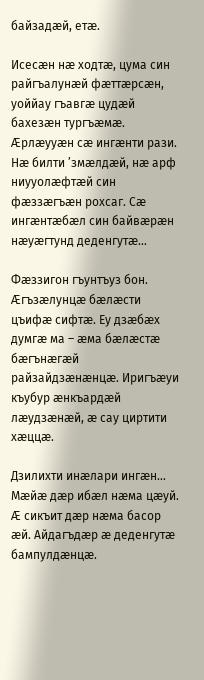байзадӕй, етӕ.

Исесӕн нӕ ходтӕ, цума син райгъалунӕй фӕттӕрсӕн, уоййау гъавгӕ цудӕй бахезӕн тургъӕмӕ. Ӕрлӕууӕн сӕ ингӕнти рази. Нӕ билти ’змӕлдӕй, нӕ арф ниууолӕфтӕй син фӕззӕгъӕн рохсаг. Сӕ ингӕнтӕбӕл син байвӕрӕн нӕуӕгтунд деденгутӕ…

Фӕззигон гъунтъуз бон. Ӕгъзӕлунцӕ бӕлӕсти цъифӕ сифтӕ. Еу дзӕбӕх думгӕ ма – ӕма бӕлӕстӕ бӕгънӕгӕй райзайдзӕнӕнцӕ. Иригъӕуи къубур ӕнкъардӕй лӕудзӕнӕй, ӕ сау циртити хӕццӕ.

Дзилихти инӕлари ингӕн… Мӕйӕ дӕр ибӕл нӕма цӕуй. Ӕ сикъит дӕр нӕма басор ӕй. Айдагъдӕр ӕ деденгутӕ бампулдӕнцӕ.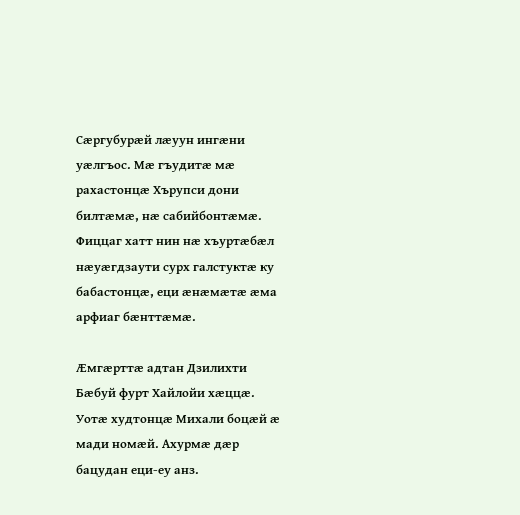Сӕргубурӕй лӕуун ингӕни уӕлгъос. Мӕ гъудитӕ мӕ рахастонцӕ Хърупси дони билтӕмӕ, нӕ сабийбонтӕмӕ. Фиццаг хатт нин нӕ хъуртӕбӕл нӕуӕгдзаути сурх галстуктӕ ку бабастонцӕ, еци ӕнӕмӕтӕ ӕма арфиаг бӕнттӕмӕ.

Ӕмгӕрттӕ адтан Дзилихти Бӕбуй фурт Хайлойи хӕццӕ. Уотӕ худтонцӕ Михали боцӕй ӕ мади номӕй. Ахурмӕ дӕр бацудан еци-еу анз.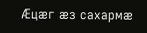Ӕцӕг ӕз сахармӕ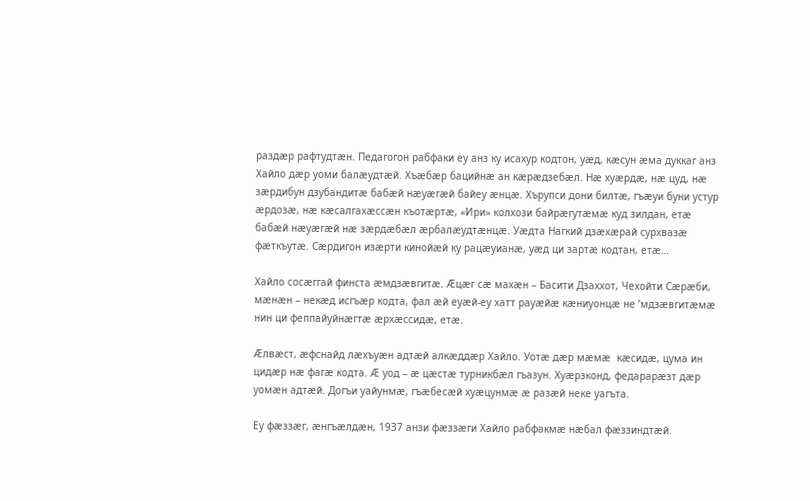раздӕр рафтудтӕн. Педагогон рабфаки еу анз ку исахур кодтон, уӕд, кӕсун ӕма дуккаг анз Хайло дӕр уоми балӕудтӕй. Хъӕбӕр бацийнӕ ан кӕрӕдзебӕл. Нӕ хуӕрдӕ, нӕ цуд, нӕ зӕрдибун дзубандитӕ бабӕй нӕуӕгӕй байеу ӕнцӕ. Хърупси дони билтӕ, гъӕуи буни устур ӕрдозӕ, нӕ кӕсалгахӕссӕн къотӕртӕ, «Ири» колхози байрӕгутӕмӕ куд зилдан, етӕ бабӕй нӕуӕгӕй нӕ зӕрдӕбӕл ӕрбалӕудтӕнцӕ. Уӕдта Нагкий дзӕхӕрай сурхвазӕ фӕткъутӕ. Сӕрдигон изӕрти кинойӕй ку рацӕуианӕ, уӕд ци зартӕ кодтан, етӕ…

Хайло сосӕггай финста ӕмдзӕвгитӕ. Ӕцӕг сӕ махӕн – Басити Дзаххот, Чехойти Сӕрӕби, мӕнӕн – некӕд исгъӕр кодта, фал ӕй еуӕй-еу хатт рауӕйӕ кӕниуонцӕ не ’мдзӕвгитӕмӕ нин ци феппайуйнӕгтӕ ӕрхӕссидӕ, етӕ.

Ӕлвӕст, ӕфснайд лӕхъуӕн адтӕй алкӕддӕр Хайло. Уотӕ дӕр мӕмӕ  кӕсидӕ, цума ин цидӕр нӕ фагӕ кодта. Ӕ уод – ӕ цӕстӕ турникбӕл гъазун. Хуӕрзконд, федарарӕзт дӕр уомӕн адтӕй. Догъи уайунмӕ, гъӕбесӕй хуӕцунмӕ ӕ разӕй неке уагъта.

Еу фӕззӕг, ӕнгъӕлдӕн, 1937 анзи фӕззӕги Хайло рабфакмӕ нӕбал фӕззиндтӕй.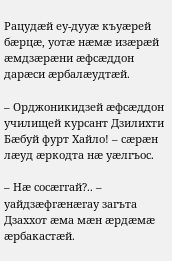Рацудӕй еу-дууӕ къуӕрей бӕрцӕ, уотӕ нӕмӕ изӕрӕй ӕмдзӕрӕни ӕфсӕддон дарӕси ӕрбалӕудтӕй.

– Орджоникидзей ӕфсӕддон училищей курсант Дзилихти Бӕбуй фурт Хайло! – сӕрӕн лӕуд ӕркодта нӕ уӕлгъос.

– Нӕ сосӕггай?.. – уайдзӕфгӕнӕгау загъта Дзаххот ӕма мӕн ӕрдӕмӕ ӕрбакастӕй.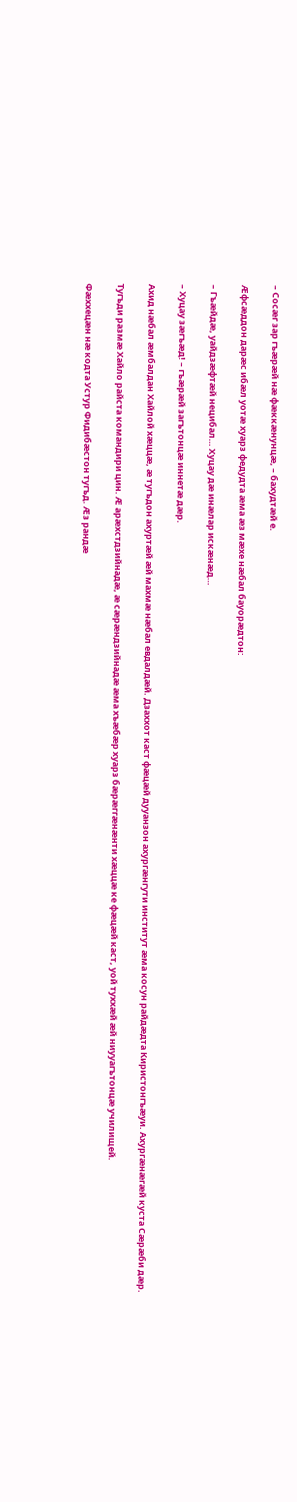– Сосӕг зар гъӕрӕй нӕ фӕккӕнунцӕ, – бахудтӕй е.

Ӕфсӕддон дарӕс ибӕл уотӕ хуарз федудта ӕма ӕз мӕхе нӕбал бауорӕдтон:

– Гъӕйдӕ, уайдзӕфтӕй нецибал… Хуцау дӕ инӕлар искӕнӕд…

– Хуцау зӕгъӕд! – гъӕрӕй загътонцӕ иннетӕ дӕр.

Ахид нӕбал ӕмбалдан Хайлой хӕццӕ, ӕ тугъдон ахуртӕй ӕй махмӕ нӕбал евдалдӕй. Дзаххот каст фӕцӕй дууанзон ахургӕнгути институт ӕма косун райдӕдта Киристонгъӕуи. Ахургӕнӕгӕй куста Сӕрӕби дӕр.

Тугъди размӕ Хайло райста командири цин. Ӕ арӕхстдзийнадӕ, ӕ сӕрӕндзийнадӕ ӕма хъӕбӕр хуарз бӕрӕггӕнӕнти хӕццӕ ке фӕцӕй каст, уой туххӕй ӕй ниууагътонцӕ училищей.

Фӕххецӕн нӕ кодта Устур Фидибӕстон тугъд. Ӕз рандӕ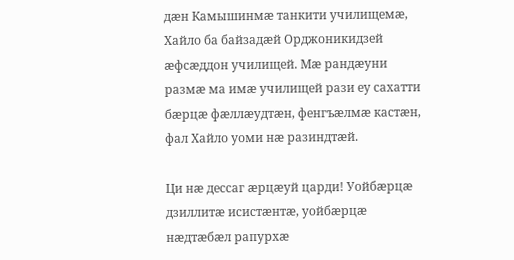дӕн Камышинмӕ танкити училищемӕ, Хайло ба байзадӕй Орджоникидзей ӕфсӕддон училищей. Мӕ рандӕуни размӕ ма имӕ училищей рази еу сахатти бӕрцӕ фӕллӕудтӕн, фенгъӕлмӕ кастӕн, фал Хайло уоми нӕ разиндтӕй.

Ци нӕ дессаг ӕрцӕуй царди! Уойбӕрцӕ дзиллитӕ исистӕнтӕ, уойбӕрцӕ нӕдтӕбӕл рапурхӕ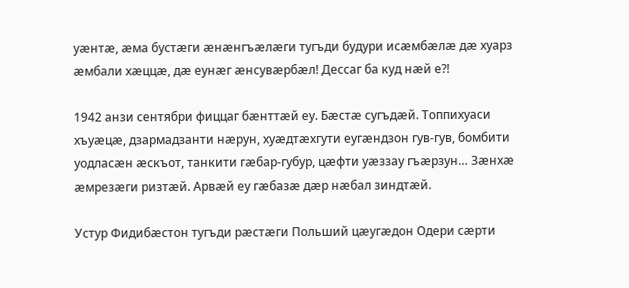уӕнтӕ, ӕма бустӕги ӕнӕнгъӕлӕги тугъди будури исӕмбӕлӕ дӕ хуарз ӕмбали хӕццӕ, дӕ еунӕг ӕнсувӕрбӕл! Дессаг ба куд нӕй е?!

1942 анзи сентябри фиццаг бӕнттӕй еу. Бӕстӕ сугъдӕй. Топпихуаси хъуӕцӕ, дзармадзанти нӕрун, хуӕдтӕхгути еугӕндзон гув-гув, бомбити уодласӕн ӕскъот, танкити гӕбар-губур, цӕфти уӕззау гъӕрзун… Зӕнхӕ ӕмрезӕги ризтӕй. Арвӕй еу гӕбазӕ дӕр нӕбал зиндтӕй.

Устур Фидибæстон тугъди рæстæги Польший цæугæдон Одери сæрти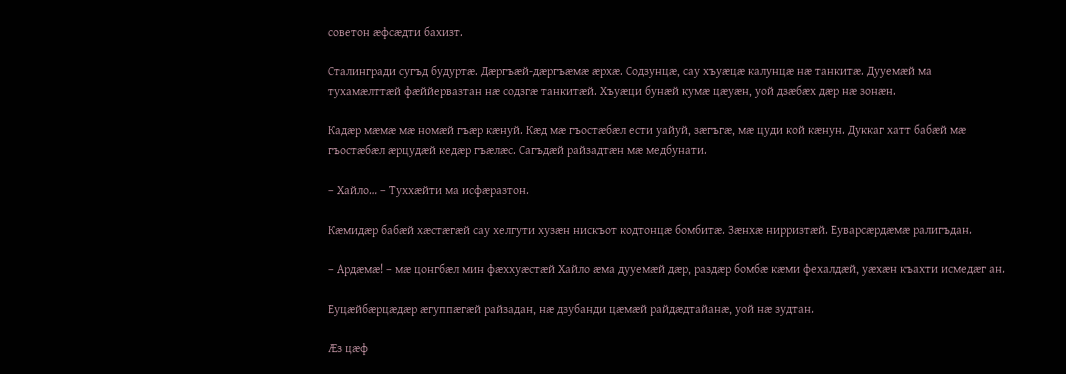советон æфсæдти бахизт.

Сталингради сугъд будуртӕ. Дӕргъӕй-дӕргъӕмӕ ӕрхӕ. Содзунцӕ, сау хъуӕцӕ калунцӕ нӕ танкитӕ. Дууемӕй ма тухамӕлттӕй фӕййервазтан нӕ содзгӕ танкитӕй. Хъуӕци бунӕй кумӕ цӕуӕн, уой дзӕбӕх дӕр нӕ зонӕн.

Кадӕр мӕмӕ мӕ номӕй гъӕр кӕнуй. Кӕд мӕ гъостӕбӕл ести уайуй, зӕгъгӕ, мӕ цуди кой кӕнун. Дуккаг хатт бабӕй мӕ гъостӕбӕл ӕрцудӕй кедӕр гъӕлӕс. Сагъдӕй райзадтӕн мӕ медбунати.

– Хайло… – Туххӕйти ма исфӕразтон.

Кӕмидӕр бабӕй хӕстӕгӕй сау хелгути хузӕн нискъот кодтонцӕ бомбитӕ. Зӕнхӕ нирризтӕй. Еуварсӕрдӕмӕ ралигъдан.

– Ардӕмӕ! – мӕ цонгбӕл мин фӕххуӕстӕй Хайло ӕма дууемӕй дӕр, раздӕр бомбӕ кӕми фехалдӕй, уӕхӕн къахти исмедӕг ан.

Еуцӕйбӕрцӕдӕр ӕгуппӕгӕй райзадан, нӕ дзубанди цӕмӕй райдӕдтайанӕ, уой нӕ зудтан.

Ӕз цӕф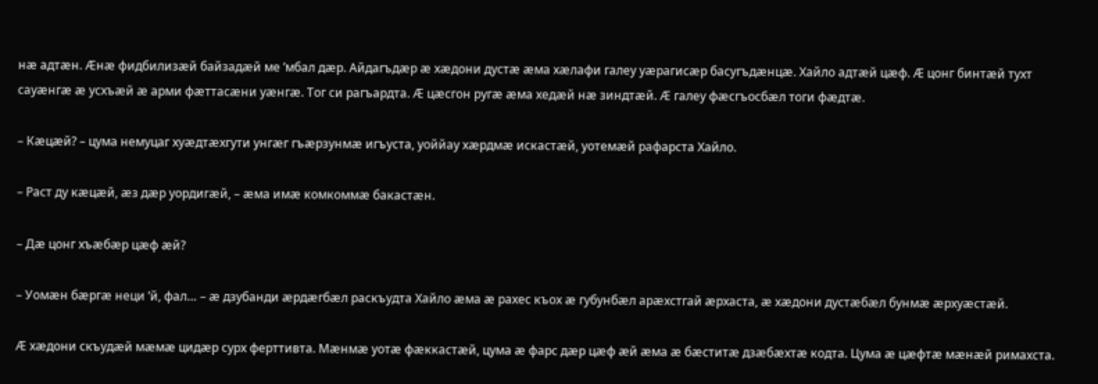нӕ адтӕн. Ӕнӕ фидбилизӕй байзадӕй ме ’мбал дӕр. Айдагъдӕр ӕ хӕдони дустӕ ӕма хӕлафи галеу уӕрагисӕр басугъдӕнцӕ. Хайло адтӕй цӕф. Ӕ цонг бинтӕй тухт сауӕнгӕ ӕ усхъӕй ӕ арми фӕттасӕни уӕнгӕ. Тог си рагъардта. Ӕ цӕсгон ругӕ ӕма хедӕй нӕ зиндтӕй. Ӕ галеу фӕсгъосбӕл тоги фӕдтӕ.

– Кӕцӕй? – цума немуцаг хуӕдтӕхгути унгӕг гъӕрзунмӕ игъуста, уоййау хӕрдмӕ искастӕй, уотемӕй рафарста Хайло.

– Раст ду кӕцӕй, ӕз дӕр уордигӕй, – ӕма имӕ комкоммӕ бакастӕн.

– Дӕ цонг хъӕбӕр цӕф ӕй?

– Уомӕн бӕргӕ неци ’й, фал… – ӕ дзубанди ӕрдӕгбӕл раскъудта Хайло ӕма ӕ рахес къох ӕ губунбӕл арӕхстгай ӕрхаста, ӕ хӕдони дустӕбӕл бунмӕ ӕрхуӕстӕй.

Ӕ хӕдони скъудӕй мӕмӕ цидӕр сурх ферттивта. Мӕнмӕ уотӕ фӕккастӕй, цума ӕ фарс дӕр цӕф ӕй ӕма ӕ бӕститӕ дзӕбӕхтӕ кодта. Цума ӕ цӕфтӕ мӕнӕй римахста.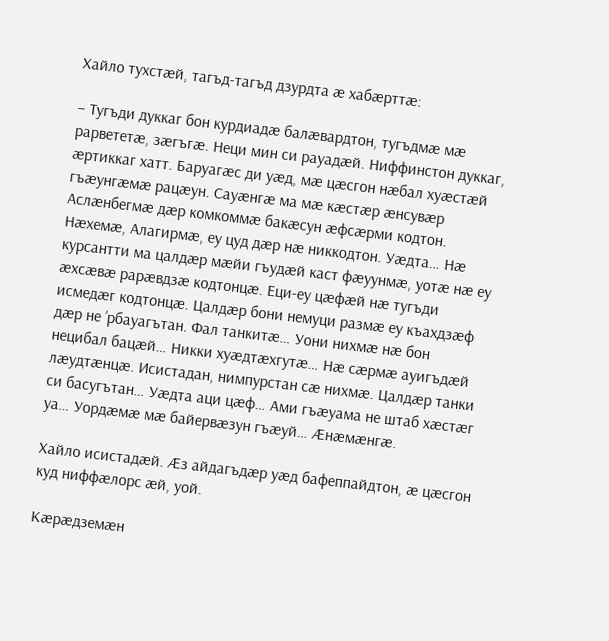Хайло тухстӕй, тагъд-тагъд дзурдта ӕ хабӕрттӕ:

– Тугъди дуккаг бон курдиадӕ балӕвардтон, тугъдмӕ мӕ рарвететӕ, зӕгъгӕ. Неци мин си рауадӕй. Ниффинстон дуккаг, ӕртиккаг хатт. Баруагӕс ди уӕд, мӕ цӕсгон нӕбал хуӕстӕй гъӕунгӕмӕ рацӕун. Сауӕнгӕ ма мӕ кӕстӕр ӕнсувӕр Аслӕнбегмӕ дӕр комкоммӕ бакӕсун ӕфсӕрми кодтон. Нӕхемӕ, Алагирмӕ, еу цуд дӕр нӕ никкодтон. Уӕдта… Нӕ курсантти ма цалдӕр мӕйи гъудӕй каст фӕуунмӕ, уотӕ нӕ еу ӕхсӕвӕ рарӕвдзӕ кодтонцӕ. Еци-еу цӕфӕй нӕ тугъди исмедӕг кодтонцӕ. Цалдӕр бони немуци размӕ еу къахдзӕф дӕр не ’рбауагътан. Фал танкитӕ… Уони нихмӕ нӕ бон нецибал бацӕй… Никки хуӕдтӕхгутӕ… Нӕ сӕрмӕ ауигъдӕй лӕудтӕнцӕ. Исистадан, нимпурстан сӕ нихмӕ. Цалдӕр танки си басугътан… Уӕдта аци цӕф… Ами гъӕуама не штаб хӕстӕг уа… Уордӕмӕ мӕ байервӕзун гъӕуй… Ӕнӕмӕнгӕ.

Хайло исистадӕй. Ӕз айдагъдӕр уӕд бафеппайдтон, ӕ цӕсгон куд ниффӕлорс ӕй, уой.

Кӕрӕдземӕн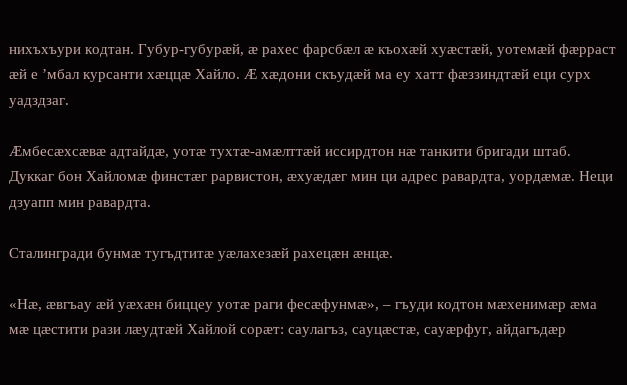нихъхъури кодтан. Губур-губурӕй, ӕ рахес фарсбӕл ӕ къохӕй хуӕстӕй, уотемӕй фӕрраст ӕй е ’мбал курсанти хӕццӕ Хайло. Ӕ хӕдони скъудӕй ма еу хатт фӕззиндтӕй еци сурх уадздзаг.

Ӕмбесӕхсӕвӕ адтайдӕ, уотӕ тухтӕ-амӕлттӕй иссирдтон нӕ танкити бригади штаб. Дуккаг бон Хайломӕ финстӕг рарвистон, ӕхуӕдӕг мин ци адрес равардта, уордӕмӕ. Неци дзуапп мин равардта.

Сталингради бунмӕ тугъдтитӕ уӕлахезӕй рахецӕн ӕнцӕ.

«Нӕ, ӕвгъау ӕй уӕхӕн биццеу уотӕ раги фесӕфунмӕ», – гъуди кодтон мӕхенимӕр ӕма мӕ цӕстити рази лӕудтӕй Хайлой сорӕт: саулагъз, сауцӕстӕ, сауӕрфуг, айдагъдӕр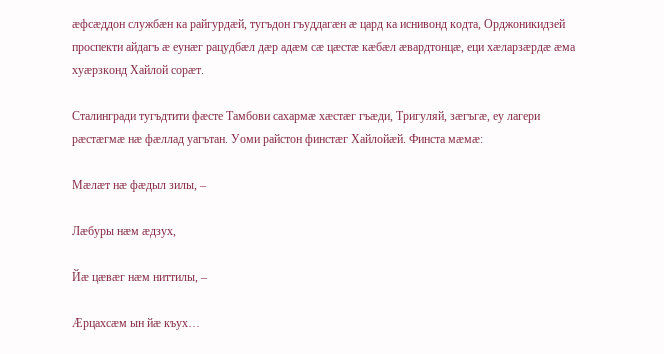ӕфсӕддон службӕн ка райгурдӕй, тугъдон гъуддагӕн ӕ цард ка иснивонд кодта, Орджоникидзей проспекти айдагъ ӕ еунӕг рацудбӕл дӕр адӕм сӕ цӕстӕ кӕбӕл ӕвардтонцӕ, еци хӕларзӕрдӕ ӕма хуӕрзконд Хайлой сорӕт.

Сталингради тугъдтити фӕсте Тамбови сахармӕ хӕстӕг гъӕди, Тригуляй, зӕгъгӕ, еу лагери рӕстӕгмӕ нӕ фӕллад уагътан. Уоми райстон финстӕг Хайлойӕй. Финста мӕмӕ:

Мӕлӕт нӕ фӕдыл зилы, –

Лӕбуры нӕм ӕдзух,

Йӕ цӕвӕг нӕм ниттилы, –

Ӕрцахсӕм ын йӕ къух…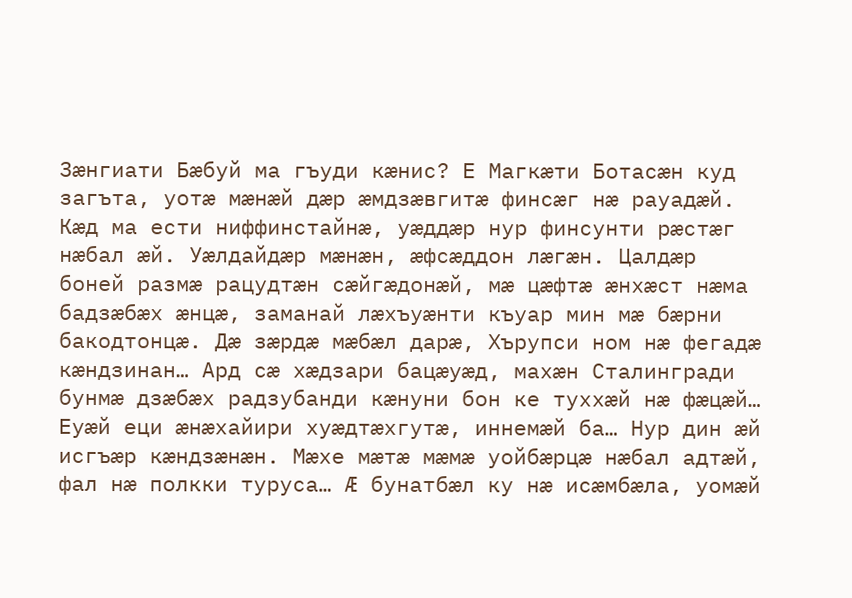Зӕнгиати Бӕбуй ма гъуди кӕнис? Е Магкӕти Ботасӕн куд загъта, уотӕ мӕнӕй дӕр ӕмдзӕвгитӕ финсӕг нӕ рауадӕй. Кӕд ма ести ниффинстайнӕ, уӕддӕр нур финсунти рӕстӕг нӕбал ӕй. Уӕлдайдӕр мӕнӕн, ӕфсӕддон лӕгӕн. Цалдӕр боней размӕ рацудтӕн сӕйгӕдонӕй, мӕ цӕфтӕ ӕнхӕст нӕма бадзӕбӕх ӕнцӕ, заманай лӕхъуӕнти къуар мин мӕ бӕрни бакодтонцӕ. Дӕ зӕрдӕ мӕбӕл дарӕ, Хърупси ном нӕ фегадӕ кӕндзинан… Ард сӕ хӕдзари бацӕуӕд, махӕн Сталингради бунмӕ дзӕбӕх радзубанди кӕнуни бон ке туххӕй нӕ фӕцӕй… Еуӕй еци ӕнӕхайири хуӕдтӕхгутӕ, иннемӕй ба… Нур дин ӕй исгъӕр кӕндзӕнӕн. Мӕхе мӕтӕ мӕмӕ уойбӕрцӕ нӕбал адтӕй, фал нӕ полкки туруса… Ӕ бунатбӕл ку нӕ исӕмбӕла, уомӕй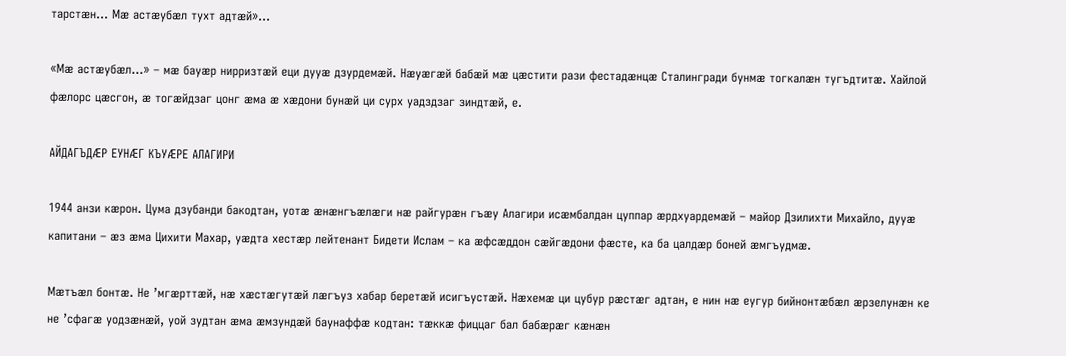тарстӕн… Мӕ астӕубӕл тухт адтӕй»…

«Мӕ астӕубӕл…» – мӕ бауӕр нирризтӕй еци дууӕ дзурдемӕй. Нӕуӕгӕй бабӕй мӕ цӕстити рази фестадӕнцӕ Сталингради бунмӕ тогкалӕн тугъдтитӕ. Хайлой фӕлорс цӕсгон, ӕ тогӕйдзаг цонг ӕма ӕ хӕдони бунӕй ци сурх уадздзаг зиндтӕй, е.

АЙДАГЪДӔР ЕУНӔГ КЪУӔРЕ АЛАГИРИ

1944 анзи кӕрон. Цума дзубанди бакодтан, уотӕ ӕнӕнгъӕлӕги нӕ райгурӕн гъӕу Алагири исӕмбалдан цуппар ӕрдхуардемӕй – майор Дзилихти Михайло, дууӕ капитани – ӕз ӕма Цихити Махар, уӕдта хестӕр лейтенант Бидети Ислам – ка ӕфсӕддон сӕйгӕдони фӕсте, ка ба цалдӕр боней ӕмгъудмӕ.

Мӕтъӕл бонтӕ. Не ’мгӕрттӕй, нӕ хӕстӕгутӕй лӕгъуз хабар беретӕй исигъустӕй. Нӕхемӕ ци цубур рӕстӕг адтан, е нин нӕ еугур бийнонтӕбӕл ӕрзелунӕн ке не ’сфагӕ уодзӕнӕй, уой зудтан ӕма ӕмзундӕй баунаффӕ кодтан: тӕккӕ фиццаг бал бабӕрӕг кӕнӕн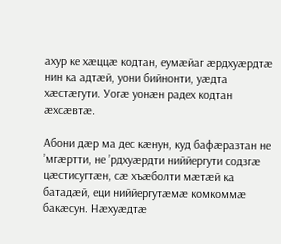ахур ке хӕццӕ кодтан, еумӕйаг ӕрдхуӕрдтӕ нин ка адтӕй, уони бийнонти, уӕдта хӕстӕгути. Уогӕ уонӕн радех кодтан ӕхсӕвтӕ.

Абони дӕр ма дес кӕнун, куд бафӕразтан не ’мгӕртти, не ’рдхуӕрдти ниййергути содзгӕ цӕстисугтӕн, сӕ хъӕболти мӕтӕй ка батадӕй, еци ниййергутӕмӕ комкоммӕ бакӕсун. Нӕхуӕдтӕ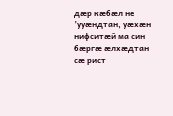дӕр кӕбӕл не ’ууӕндтан, уӕхӕн нифситӕй ма син бӕргӕ ӕлхӕдтан сӕ рист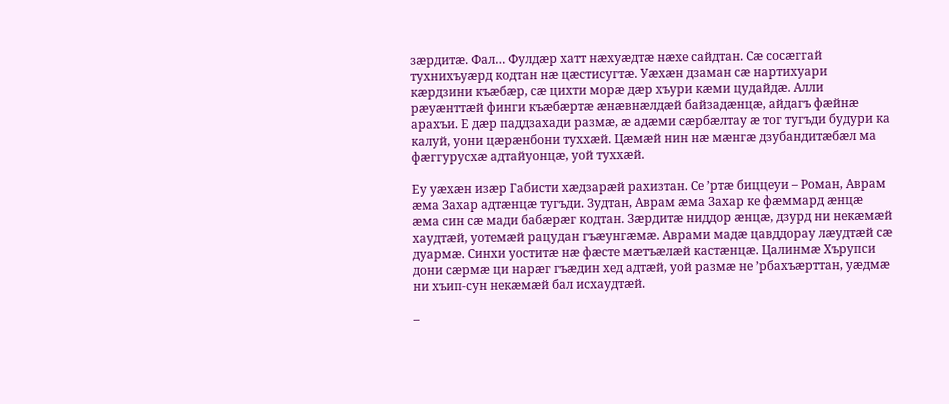зӕрдитӕ. Фал… Фулдӕр хатт нӕхуӕдтӕ нӕхе сайдтан. Сӕ сосӕггай тухнихъуӕрд кодтан нӕ цӕстисугтӕ. Уӕхӕн дзаман сӕ нартихуари кӕрдзини къӕбӕр, сӕ цихти морӕ дӕр хъури кӕми цудайдӕ. Алли рӕуӕнттӕй финги къӕбӕртӕ ӕнӕвнӕлдӕй байзадӕнцӕ, айдагъ фӕйнӕ арахъи. Е дӕр паддзахади размӕ, ӕ адӕми сӕрбӕлтау ӕ тог тугъди будури ка калуй, уони цӕрӕнбони туххӕй. Цӕмӕй нин нӕ мӕнгӕ дзубандитӕбӕл ма фӕггурусхӕ адтайуонцӕ, уой туххӕй.

Еу уӕхӕн изӕр Габисти хӕдзарӕй рахизтан. Се ’ртӕ биццеуи – Роман, Аврам ӕма Захар адтӕнцӕ тугъди. Зудтан, Аврам ӕма Захар ке фӕммард ӕнцӕ ӕма син сӕ мади бабӕрӕг кодтан. Зӕрдитӕ ниддор ӕнцӕ, дзурд ни некӕмӕй хаудтӕй, уотемӕй рацудан гъӕунгӕмӕ. Аврами мадӕ цавддорау лӕудтӕй сӕ дуармӕ. Синхи уоститӕ нӕ фӕсте мӕтъӕлӕй кастӕнцӕ. Цалинмӕ Хърупси дони сӕрмӕ ци нарӕг гъӕдин хед адтӕй, уой размӕ не ’рбахъӕрттан, уӕдмӕ ни хъип-сун некӕмӕй бал исхаудтӕй.

–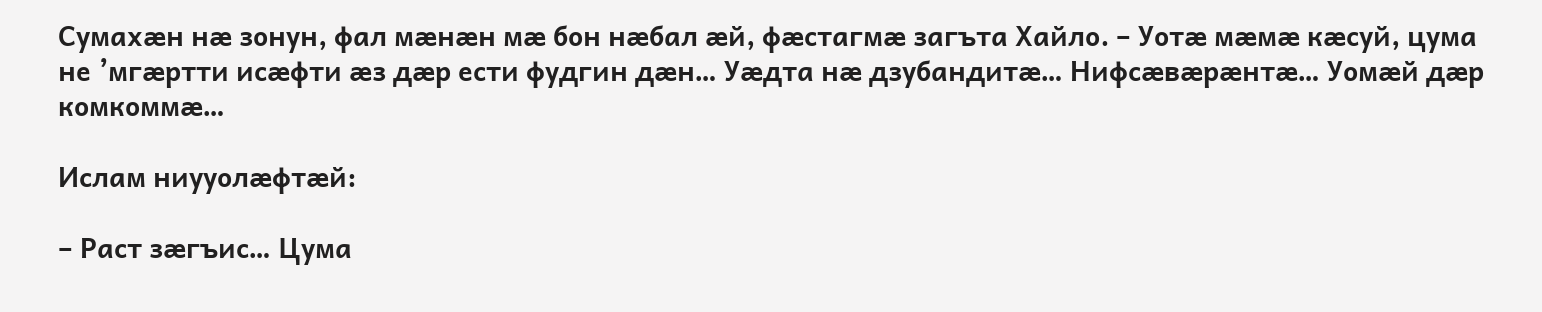Сумахӕн нӕ зонун, фал мӕнӕн мӕ бон нӕбал ӕй, фӕстагмӕ загъта Хайло. – Уотӕ мӕмӕ кӕсуй, цума не ’мгӕртти исӕфти ӕз дӕр ести фудгин дӕн… Уӕдта нӕ дзубандитӕ… Нифсӕвӕрӕнтӕ… Уомӕй дӕр комкоммӕ…

Ислам ниууолӕфтӕй:

– Раст зӕгъис… Цума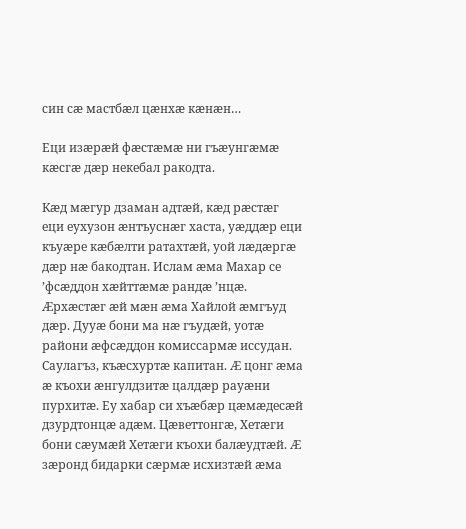син сӕ мастбӕл цӕнхӕ кӕнӕн…

Еци изӕрӕй фӕстӕмӕ ни гъӕунгӕмӕ кӕсгӕ дӕр некебал ракодта.

Кӕд мӕгур дзаман адтӕй, кӕд рӕстӕг еци еухузон ӕнтъуснӕг хаста, уӕддӕр еци къуӕре кӕбӕлти ратахтӕй, уой лӕдӕргӕ дӕр нӕ бакодтан. Ислам ӕма Махар се ’фсӕддон хӕйттӕмӕ рандӕ ’нцӕ. Ӕрхӕстӕг ӕй мӕн ӕма Хайлой ӕмгъуд дӕр. Дууӕ бони ма нӕ гъудӕй, уотӕ райони ӕфсӕддон комиссармӕ иссудан. Саулагъз, къӕсхуртӕ капитан. Ӕ цонг ӕма ӕ къохи ӕнгулдзитӕ цалдӕр рауӕни пурхитӕ. Еу хабар си хъӕбӕр цӕмӕдесӕй дзурдтонцӕ адӕм. Цӕветтонгӕ, Хетӕги бони сӕумӕй Хетӕги къохи балӕудтӕй. Ӕ зӕронд бидарки сӕрмӕ исхизтӕй ӕма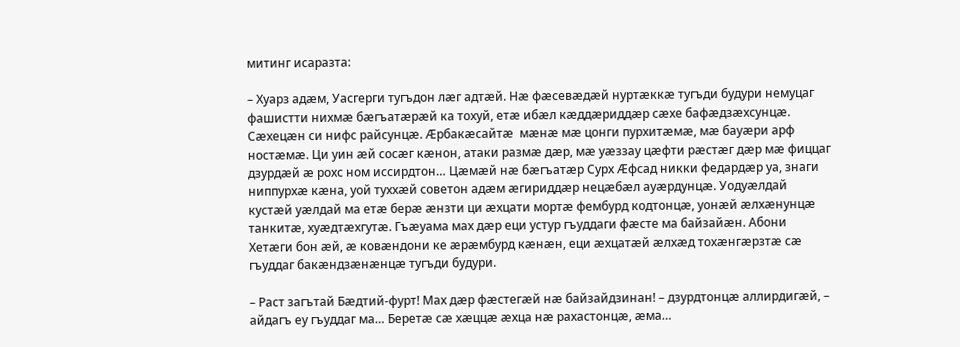митинг исаразта:

– Хуарз адӕм, Уасгерги тугъдон лӕг адтӕй. Нӕ фӕсевӕдӕй нуртӕккӕ тугъди будури немуцаг фашистти нихмӕ бӕгъатӕрӕй ка тохуй, етӕ ибӕл кӕддӕриддӕр сӕхе бафӕдзӕхсунцӕ. Сӕхецӕн си нифс райсунцӕ. Ӕрбакӕсайтӕ  мӕнӕ мӕ цонги пурхитӕмӕ, мӕ бауӕри арф ностӕмӕ. Ци уин ӕй сосӕг кӕнон, атаки размӕ дӕр, мӕ уӕззау цӕфти рӕстӕг дӕр мӕ фиццаг дзурдӕй ӕ рохс ном иссирдтон… Цӕмӕй нӕ бӕгъатӕр Сурх Ӕфсад никки федардӕр уа, знаги ниппурхӕ кӕна, уой туххӕй советон адӕм ӕгириддӕр нецӕбӕл ауӕрдунцӕ. Уодуӕлдай кустӕй уӕлдай ма етӕ берӕ ӕнзти ци ӕхцати мортӕ фембурд кодтонцӕ, уонӕй ӕлхӕнунцӕ танкитӕ, хуӕдтӕхгутӕ. Гъӕуама мах дӕр еци устур гъуддаги фӕсте ма байзайӕн. Абони Хетӕги бон ӕй, ӕ ковӕндони ке ӕрӕмбурд кӕнӕн, еци ӕхцатӕй ӕлхӕд тохӕнгӕрзтӕ сӕ гъуддаг бакӕндзӕнӕнцӕ тугъди будури.

– Раст загътай Бӕдтий-фурт! Мах дӕр фӕстегӕй нӕ байзайдзинан! – дзурдтонцӕ аллирдигӕй, – айдагъ еу гъуддаг ма… Беретӕ сӕ хӕццӕ ӕхца нӕ рахастонцӕ, ӕма…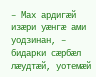– Мах ардигӕй изӕри уӕнгӕ ами уодзинан, – бидарки сӕрбӕл лӕудтӕй, уотемӕй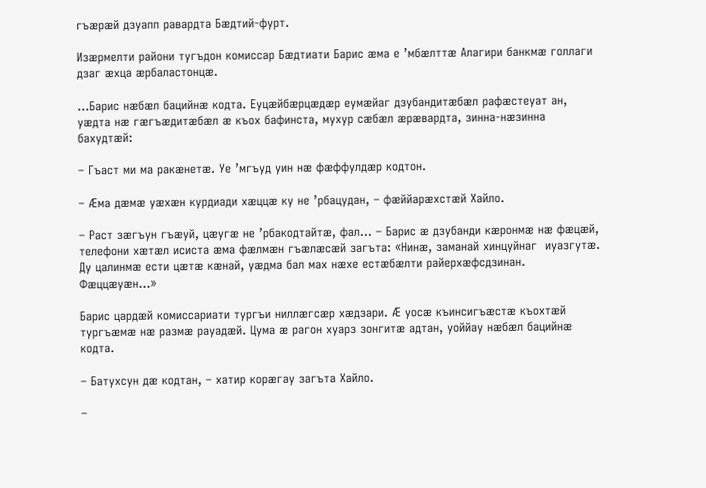гъӕрӕй дзуапп равардта Бӕдтий-фурт.

Изӕрмелти райони тугъдон комиссар Бӕдтиати Барис ӕма е ’мбӕлттӕ Алагири банкмӕ голлаги дзаг ӕхца ӕрбаластонцӕ.

…Барис нӕбӕл бацийнӕ кодта. Еуцӕйбӕрцӕдӕр еумӕйаг дзубандитӕбӕл рафӕстеуат ан, уӕдта нӕ гӕгъӕдитӕбӕл ӕ къох бафинста, мухур сӕбӕл ӕрӕвардта, зинна-нӕзинна бахудтӕй:

– Гъаст ми ма ракӕнетӕ. Уе ’мгъуд уин нӕ фӕффулдӕр кодтон.

– Ӕма дӕмӕ уӕхӕн курдиади хӕццӕ ку не ’рбацудан, – фӕййарӕхстӕй Хайло.

– Раст зӕгъун гъӕуй, цӕугӕ не ’рбакодтайтӕ, фал… – Барис ӕ дзубанди кӕронмӕ нӕ фӕцӕй, телефони хӕтӕл исиста ӕма фӕлмӕн гъӕлӕсӕй загъта: «Нинӕ, заманай хинцуйнаг  иуазгутӕ. Ду цалинмӕ ести цӕтӕ кӕнай, уӕдма бал мах нӕхе естӕбӕлти райерхӕфсдзинан. Фӕццӕуӕн…»

Барис цардӕй комиссариати тургъи ниллӕгсӕр хӕдзари. Ӕ уосӕ къинсигъӕстӕ къохтӕй тургъӕмӕ нӕ размӕ рауадӕй. Цума ӕ рагон хуарз зонгитӕ адтан, уоййау нӕбӕл бацийнӕ кодта.

– Батухсун дӕ кодтан, – хатир корӕгау загъта Хайло.

–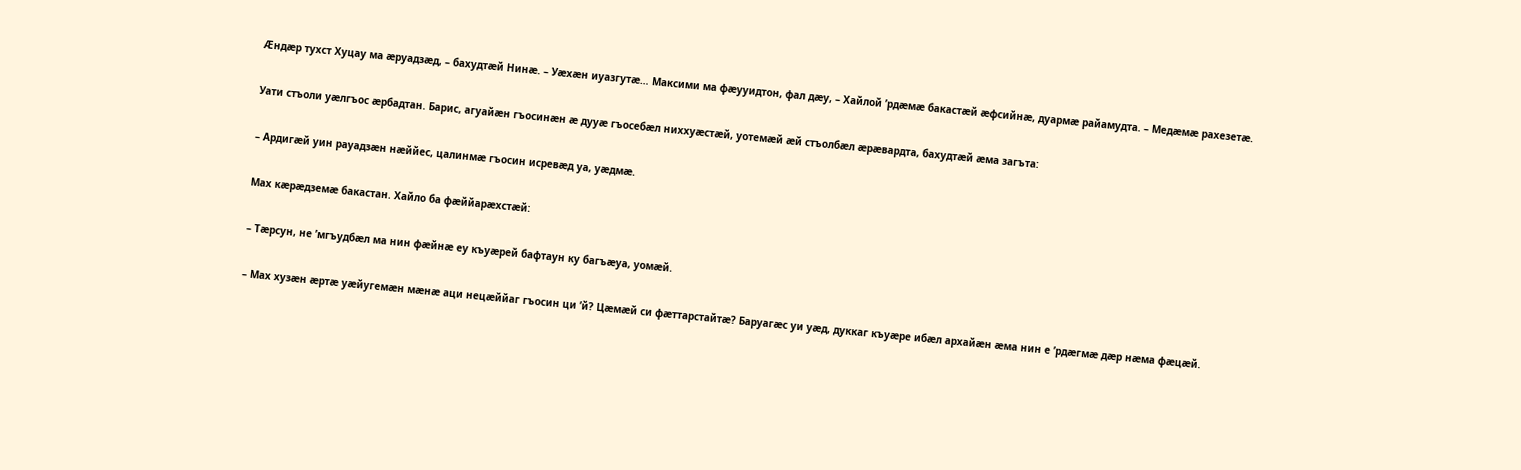Ӕндӕр тухст Хуцау ма ӕруадзӕд, – бахудтӕй Нинӕ. – Уӕхӕн иуазгутӕ… Максими ма фӕууидтон, фал дӕу, – Хайлой ’рдӕмӕ бакастӕй ӕфсийнӕ, дуармӕ райамудта. – Медӕмӕ рахезетӕ.

Уати стъоли уӕлгъос ӕрбадтан. Барис, агуайӕн гъосинӕн ӕ дууӕ гъосебӕл ниххуӕстӕй, уотемӕй ӕй стъолбӕл ӕрӕвардта, бахудтӕй ӕма загъта:

– Ардигӕй уин рауадзӕн нӕййес, цалинмӕ гъосин исревӕд уа, уӕдмӕ.

Мах кӕрӕдземӕ бакастан. Хайло ба фӕййарӕхстӕй:

– Тӕрсун, не ’мгъудбӕл ма нин фӕйнӕ еу къуӕрей бафтаун ку багъӕуа, уомӕй.

– Мах хузӕн ӕртӕ уӕйугемӕн мӕнӕ аци нецӕййаг гъосин ци ’й? Цӕмӕй си фӕттарстайтӕ? Баруагӕс уи уӕд, дуккаг къуӕре ибӕл архайӕн ӕма нин е ’рдӕгмӕ дӕр нӕма фӕцӕй.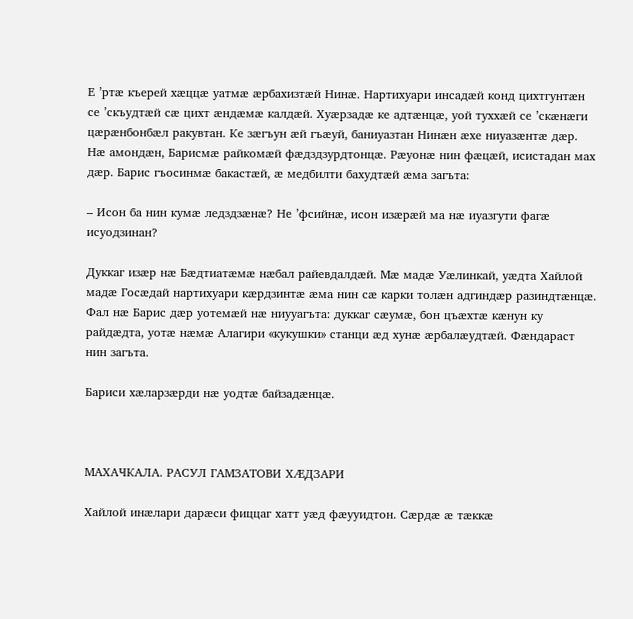Е ’ртӕ къерей хӕццӕ уатмӕ ӕрбахизтӕй Нинӕ. Нартихуари инсадӕй конд цихтгунтӕн се ’скъудтӕй сӕ цихт ӕндӕмӕ калдӕй. Хуӕрзадӕ ке адтӕнцӕ, уой туххӕй се ’скӕнӕги цӕрӕнбонбӕл ракувтан. Ке зӕгъун ӕй гъӕуй, баниуазтан Нинӕн ӕхе ниуазӕнтӕ дӕр. Нӕ амондӕн, Барисмӕ райкомӕй фӕдздзурдтонцӕ. Рӕуонӕ нин фӕцӕй, исистадан мах дӕр. Барис гъосинмӕ бакастӕй, ӕ медбилти бахудтӕй ӕма загъта:

– Исон ба нин кумӕ ледздзӕнӕ? Не ’фсийнӕ, исон изӕрӕй ма нӕ иуазгути фагӕ исуодзинан?

Дуккаг изӕр нӕ Бӕдтиатӕмӕ нӕбал райевдалдӕй. Мӕ мадӕ Уӕлинкай, уӕдта Хайлой мадӕ Госӕдай нартихуари кӕрдзинтӕ ӕма нин сӕ карки толӕн адгиндӕр разиндтӕнцӕ. Фал нӕ Барис дӕр уотемӕй нӕ ниууагъта: дуккаг сӕумӕ, бон цъӕхтӕ кӕнун ку райдӕдта, уотӕ нӕмӕ Алагири «кукушки» станци ӕд хунӕ ӕрбалӕудтӕй. Фӕндараст нин загъта.

Бариси хӕларзӕрди нӕ уодтӕ байзадӕнцӕ.



МАХАЧКАЛА. РАСУЛ ГАМЗАТОВИ ХӔДЗАРИ

Хайлой инӕлари дарӕси фиццаг хатт уӕд фӕууидтон. Сӕрдӕ ӕ тӕккӕ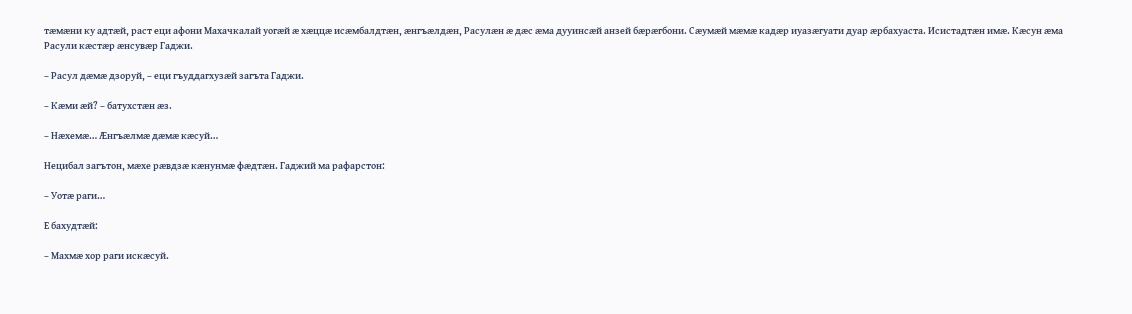тӕмӕни ку адтӕй, раст еци афони Махачкалай уогӕй ӕ хӕццӕ исӕмбалдтӕн, ӕнгъӕлдӕн, Расулӕн ӕ дӕс ӕма дууинсӕй анзей бӕрӕгбони. Сӕумӕй мӕмӕ кадӕр иуазӕгуати дуар ӕрбахуаста. Исистадтӕн имӕ. Кӕсун ӕма Расули кӕстӕр ӕнсувӕр Гаджи.

– Расул дӕмӕ дзоруй, – еци гъуддагхузӕй загъта Гаджи.

– Кӕми ӕй? – батухстӕн ӕз.

– Нӕхемӕ… Ӕнгъӕлмӕ дӕмӕ кӕсуй…

Нецибал загътон, мӕхе рӕвдзӕ кӕнунмӕ фӕдтӕн. Гаджий ма рафарстон:

– Уотӕ раги…

Е бахудтӕй:

– Махмӕ хор раги искӕсуй.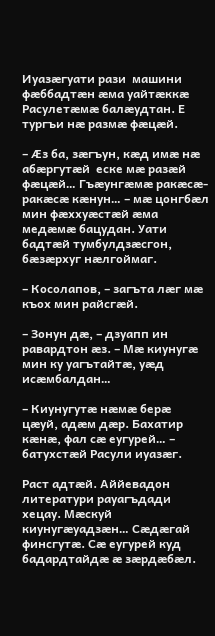Иуазӕгуати рази  машини фӕббадтӕн ӕма уайтӕккӕ Расулетӕмӕ балӕудтан. Е тургъи нӕ размӕ фӕцӕй.

– Ӕз ба, зӕгъун, кӕд имӕ нӕ абӕргутӕй  еске мӕ разӕй фӕцӕй… Гъӕунгӕмӕ ракӕсӕ-ракӕсӕ кӕнун… – мӕ цонгбӕл мин фӕххуӕстӕй ӕма медӕмӕ бацудан. Уати бадтӕй тумбулдзӕсгон, бӕзӕрхуг нӕлгоймаг.

– Косолапов, – загъта лӕг мӕ къох мин райсгӕй.

– Зонун дӕ, – дзуапп ин равардтон ӕз. – Мӕ киунугӕ мин ку уагътайтӕ, уӕд исӕмбалдан…

– Киунугутӕ нӕмӕ берӕ цӕуй, адӕм дӕр. Бахатир кӕнӕ, фал сӕ еугурей… –  батухстӕй Расули иуазӕг.

Раст адтӕй. Аййевадон литератури рауагъдади хецау. Мӕскуй киунугӕуадзӕн… Сӕдӕгай финсгутӕ. Сӕ еугурей куд бадардтайдӕ ӕ зӕрдӕбӕл.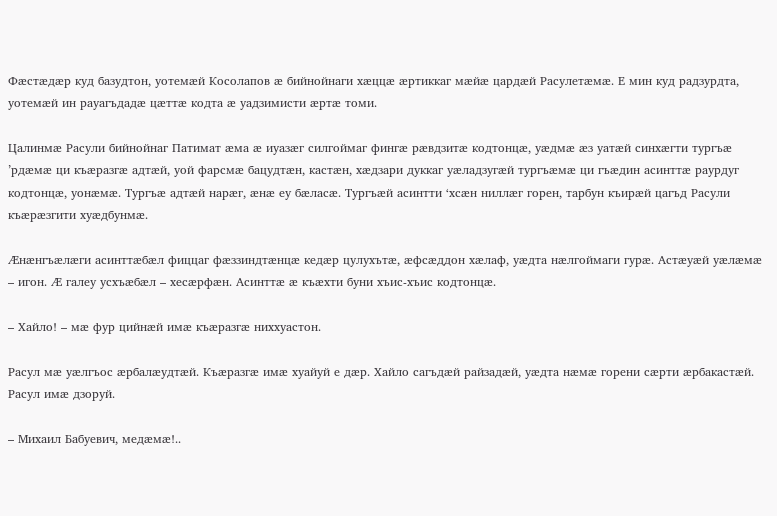Фӕстӕдӕр куд базудтон, уотемӕй Косолапов ӕ бийнойнаги хӕццӕ ӕртиккаг мӕйӕ цардӕй Расулетӕмӕ. Е мин куд радзурдта, уотемӕй ин рауагъдадӕ цӕттӕ кодта ӕ уадзимисти ӕртӕ томи.

Цалинмӕ Расули бийнойнаг Патимат ӕма ӕ иуазӕг силгоймаг фингӕ рӕвдзитӕ кодтонцӕ, уӕдмӕ ӕз уатӕй синхӕгти тургъӕ ’рдӕмӕ ци къӕразгӕ адтӕй, уой фарсмӕ бацудтӕн, кастӕн, хӕдзари дуккаг уӕладзугӕй тургъӕмӕ ци гъӕдин асинттӕ раурдуг кодтонцӕ, уонӕмӕ. Тургъӕ адтӕй нарӕг, ӕнӕ еу бӕласӕ. Тургъӕй асинтти ‘хсӕн ниллӕг горен, тарбун къирӕй цагъд Расули къӕрӕзгити хуӕдбунмӕ.

Ӕнӕнгъӕлӕги асинттӕбӕл фиццаг фӕззиндтӕнцӕ кедӕр цулухътӕ, ӕфсӕддон хӕлаф, уӕдта нӕлгоймаги гурӕ. Астӕуӕй уӕлӕмӕ – игон. Ӕ галеу усхъӕбӕл – хесӕрфӕн. Асинттӕ ӕ къӕхти буни хъис-хъис кодтонцӕ.

– Хайло! – мӕ фур цийнӕй имӕ къӕразгӕ ниххуастон.

Расул мӕ уӕлгъос ӕрбалӕудтӕй. Къӕразгӕ имӕ хуайуй е дӕр. Хайло сагъдӕй райзадӕй, уӕдта нӕмӕ горени сӕрти ӕрбакастӕй. Расул имӕ дзоруй.

– Михаил Бабуевич, медӕмӕ!..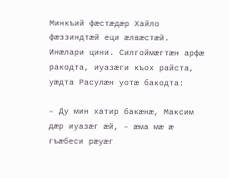Минкъий фӕстӕдӕр Хайло фӕззиндтӕй еци ӕлвӕстӕй. Инӕлари цини. Силгоймӕгтӕн арфӕ ракодта, иуазӕги къох райста, уӕдта Расулӕн уотӕ бакодта:

– Ду мин хатир бакӕнӕ, Максим дӕр иуазӕг ӕй, – ӕма мӕ ӕ гъӕбеси рӕуӕг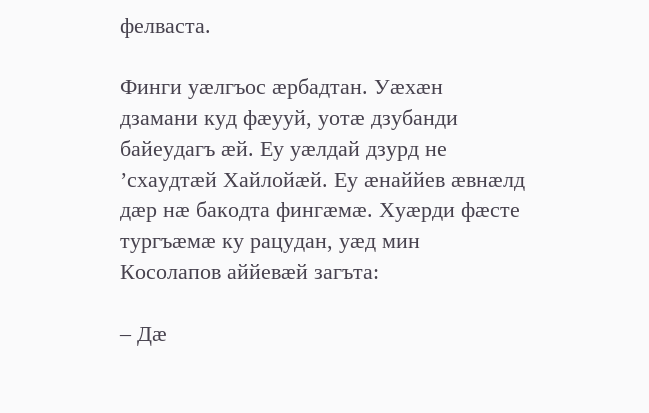фелваста.

Финги уӕлгъос ӕрбадтан. Уӕхӕн дзамани куд фӕууй, уотӕ дзубанди байеудагъ ӕй. Еу уӕлдай дзурд не ’схаудтӕй Хайлойӕй. Еу ӕнаййев ӕвнӕлд дӕр нӕ бакодта фингӕмӕ. Хуӕрди фӕсте тургъӕмӕ ку рацудан, уӕд мин Косолапов аййевӕй загъта:

– Дӕ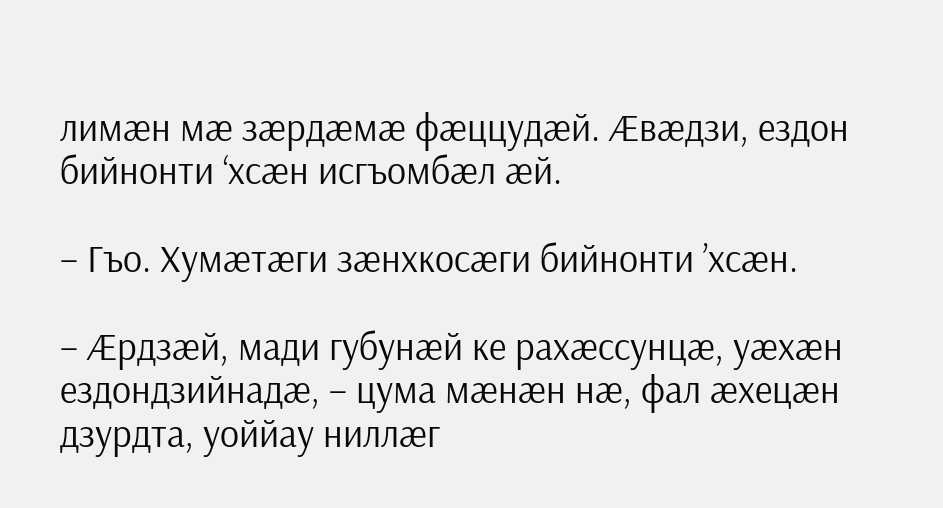лимӕн мӕ зӕрдӕмӕ фӕццудӕй. Ӕвӕдзи, ездон бийнонти ‘хсӕн исгъомбӕл ӕй.

– Гъо. Хумӕтӕги зӕнхкосӕги бийнонти ’хсӕн.

– Ӕрдзӕй, мади губунӕй ке рахӕссунцӕ, уӕхӕн ездондзийнадӕ, – цума мӕнӕн нӕ, фал ӕхецӕн дзурдта, уоййау ниллӕг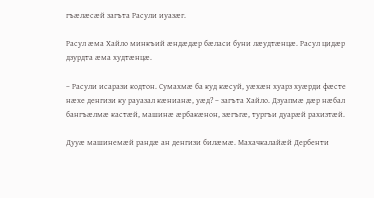гъӕлӕсӕй загъта Расули иуазӕг.

Расул ӕма Хайло минкъий ӕндӕдӕр бӕласи буни лӕудтӕнцӕ. Расул цидӕр дзурдта ӕма худтӕнцӕ.

– Расули исарази кодтон. Сумахмӕ ба куд кӕсуй, уӕхӕн хуарз хуӕрди фӕсте нӕхе денгизи ку рауазал кӕнианӕ, уӕд? – загъта Хайло. Дзуапмӕ дӕр нӕбал бангъӕлмӕ кастӕй, машинӕ ӕрбакӕнон, зӕгъгӕ, тургъи дуарӕй рахизтӕй.

Дууӕ машинемӕй рандӕ ан денгизи билӕмӕ. Махачкалайӕй Дербенти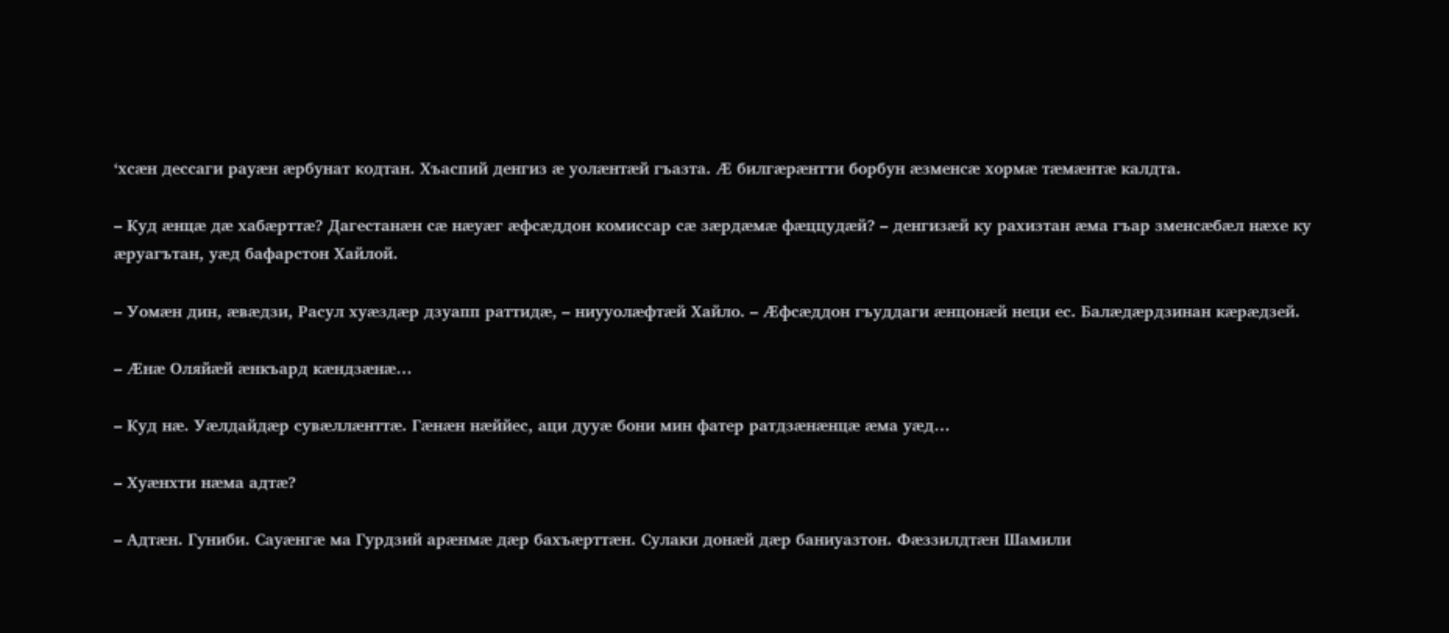‘хсӕн дессаги рауӕн ӕрбунат кодтан. Хъаспий денгиз ӕ уолӕнтӕй гъазта. Ӕ билгӕрӕнтти борбун ӕзменсӕ хормӕ тӕмӕнтӕ калдта.

– Куд ӕнцӕ дӕ хабӕрттӕ? Дагестанӕн сӕ нӕуӕг ӕфсӕддон комиссар сӕ зӕрдӕмӕ фӕццудӕй? – денгизӕй ку рахизтан ӕма гъар зменсӕбӕл нӕхе ку ӕруагътан, уӕд бафарстон Хайлой.

– Уомӕн дин, ӕвӕдзи, Расул хуӕздӕр дзуапп раттидӕ, – ниууолӕфтӕй Хайло. – Ӕфсӕддон гъуддаги ӕнцонӕй неци ес. Балӕдӕрдзинан кӕрӕдзей.

– Ӕнӕ Оляйӕй ӕнкъард кӕндзӕнӕ…

– Куд нӕ. Уӕлдайдӕр сувӕллӕнттӕ. Гӕнӕн нӕййес, аци дууӕ бони мин фатер ратдзӕнӕнцӕ ӕма уӕд…

– Хуӕнхти нӕма адтӕ?

– Адтӕн. Гуниби. Сауӕнгӕ ма Гурдзий арӕнмӕ дӕр бахъӕрттӕн. Сулаки донӕй дӕр баниуазтон. Фӕззилдтӕн Шамили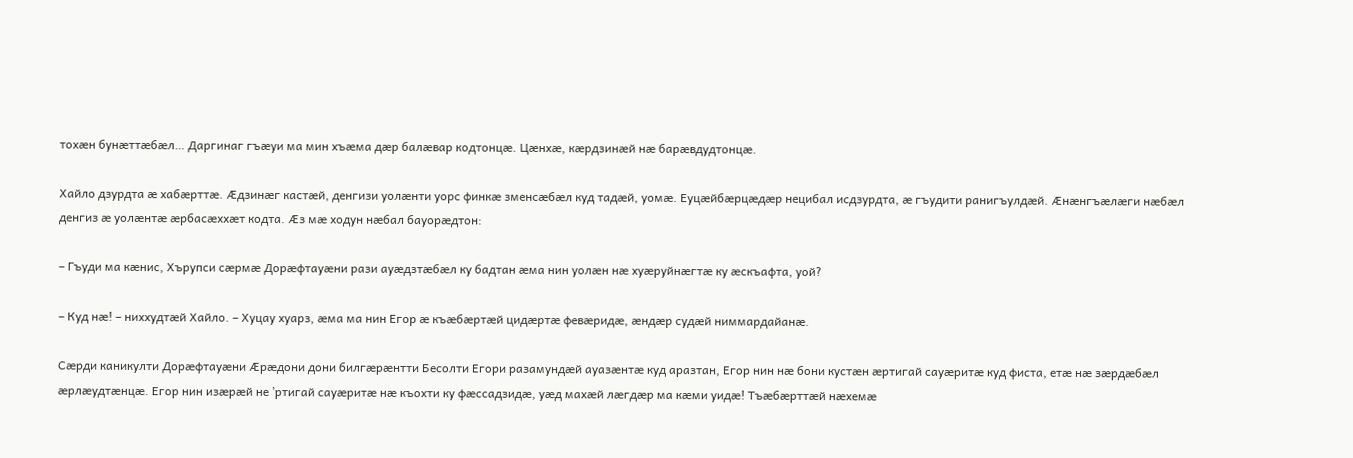тохӕн бунӕттӕбӕл… Даргинаг гъӕуи ма мин хъӕма дӕр балӕвар кодтонцӕ. Цӕнхӕ, кӕрдзинӕй нӕ барӕвдудтонцӕ.

Хайло дзурдта ӕ хабӕрттӕ. Ӕдзинӕг кастӕй, денгизи уолӕнти уорс финкӕ зменсӕбӕл куд тадӕй, уомӕ. Еуцӕйбӕрцӕдӕр нецибал исдзурдта, ӕ гъудити ранигъулдӕй. Ӕнӕнгъӕлӕги нӕбӕл денгиз ӕ уолӕнтӕ ӕрбасӕххӕт кодта. Ӕз мӕ ходун нӕбал бауорӕдтон:

– Гъуди ма кӕнис, Хърупси сӕрмӕ Дорӕфтауӕни рази ауӕдзтӕбӕл ку бадтан ӕма нин уолӕн нӕ хуӕруйнӕгтӕ ку ӕскъафта, уой?

– Куд нӕ! – ниххудтӕй Хайло. – Хуцау хуарз, ӕма ма нин Егор ӕ къӕбӕртӕй цидӕртӕ февӕридӕ, ӕндӕр судӕй ниммардайанӕ.

Сӕрди каникулти Дорӕфтауӕни Ӕрӕдони дони билгӕрӕнтти Бесолти Егори разамундӕй ауазӕнтӕ куд аразтан, Егор нин нӕ бони кустӕн ӕртигай сауӕритӕ куд фиста, етӕ нӕ зӕрдӕбӕл ӕрлӕудтӕнцӕ. Егор нин изӕрӕй не ’ртигай сауӕритӕ нӕ къохти ку фӕссадзидӕ, уӕд махӕй лӕгдӕр ма кӕми уидӕ! Тъӕбӕрттӕй нӕхемӕ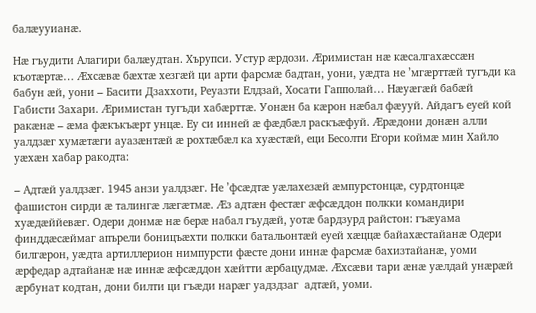балӕууианӕ.

Нӕ гъудити Алагири балӕудтан. Хърупси. Устур ӕрдози. Ӕримистан нӕ кӕсалгахӕссӕн къотӕртӕ… Ӕхсӕвӕ бӕхтӕ хезгӕй ци арти фарсмӕ бадтан, уони, уӕдта не ’мгӕрттӕй тугъди ка бабун ӕй, уони – Басити Дзаххоти, Реуазти Елдзай, Хосати Гапполай… Нӕуӕгӕй бабӕй Габисти Захари. Ӕримистан тугъди хабӕрттӕ. Уонӕн ба кӕрон нӕбал фӕууй. Айдагъ еуей кой ракӕнӕ – ӕма фӕкъкъӕрт унцӕ. Еу си инней ӕ фӕдбӕл раскъӕфуй. Ӕрӕдони донӕн алли уалдзӕг хумӕтӕги ауазӕнтӕй ӕ рохтӕбӕл ка хуӕстӕй, еци Бесолти Егори коймӕ мин Хайло уӕхӕн хабар ракодта:

– Адтӕй уалдзӕг. 1945 анзи уалдзӕг. Не ’фсӕдтӕ уӕлахезӕй ӕмпурстонцӕ, сурдтонцӕ фашистон сирди ӕ талингӕ лӕгӕтмӕ. Ӕз адтӕн фестӕг ӕфсӕддон полкки командири хуӕдӕййевӕг. Одери донмӕ нӕ берӕ набал гъудӕй, уотӕ бардзурд райстон: гъӕуама финддӕсӕймаг апърели боницъӕхти полкки батальонтӕй еуей хӕццӕ байахӕстайанӕ Одери билгӕрон, уӕдта артиллерион нимпурсти фӕсте дони иннӕ фарсмӕ бахизтайанӕ, уоми ӕрфедар адтайанӕ нӕ иннӕ ӕфсӕддон хӕйтти ӕрбацудмӕ. Ӕхсӕви тари ӕнӕ уӕлдай унӕрӕй ӕрбунат кодтан, дони билти ци гъӕди нарӕг уадздзаг  адтӕй, уоми.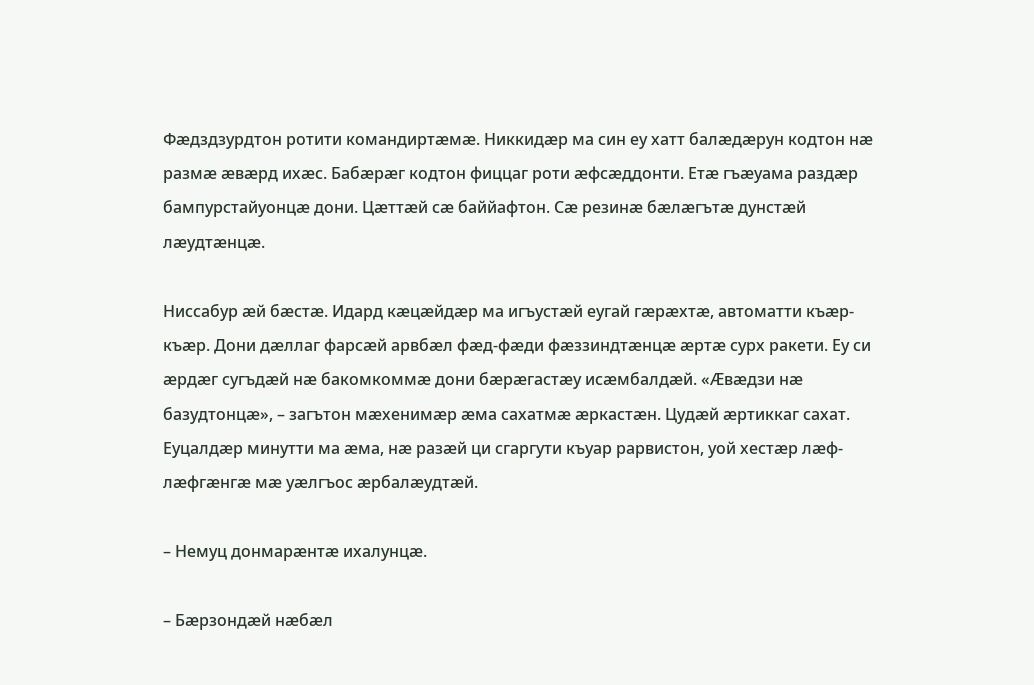Фӕдздзурдтон ротити командиртӕмӕ. Никкидӕр ма син еу хатт балӕдӕрун кодтон нӕ размӕ ӕвӕрд ихӕс. Бабӕрӕг кодтон фиццаг роти ӕфсӕддонти. Етӕ гъӕуама раздӕр бампурстайуонцӕ дони. Цӕттӕй сӕ баййафтон. Сӕ резинӕ бӕлӕгътӕ дунстӕй лӕудтӕнцӕ.

Ниссабур ӕй бӕстӕ. Идард кӕцӕйдӕр ма игъустӕй еугай гӕрӕхтӕ, автоматти къӕр-къӕр. Дони дӕллаг фарсӕй арвбӕл фӕд-фӕди фӕззиндтӕнцӕ ӕртӕ сурх ракети. Еу си ӕрдӕг сугъдӕй нӕ бакомкоммӕ дони бӕрӕгастӕу исӕмбалдӕй. «Ӕвӕдзи нӕ базудтонцӕ», – загътон мӕхенимӕр ӕма сахатмӕ ӕркастӕн. Цудӕй ӕртиккаг сахат. Еуцалдӕр минутти ма ӕма, нӕ разӕй ци сгаргути къуар рарвистон, уой хестӕр лӕф-лӕфгӕнгӕ мӕ уӕлгъос ӕрбалӕудтӕй.

– Немуц донмарӕнтӕ ихалунцӕ.

– Бӕрзондӕй нӕбӕл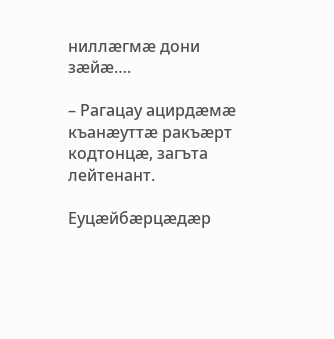ниллӕгмӕ дони зӕйӕ….

– Рагацау ацирдӕмӕ къанӕуттӕ ракъӕрт кодтонцӕ, загъта лейтенант.

Еуцӕйбӕрцӕдӕр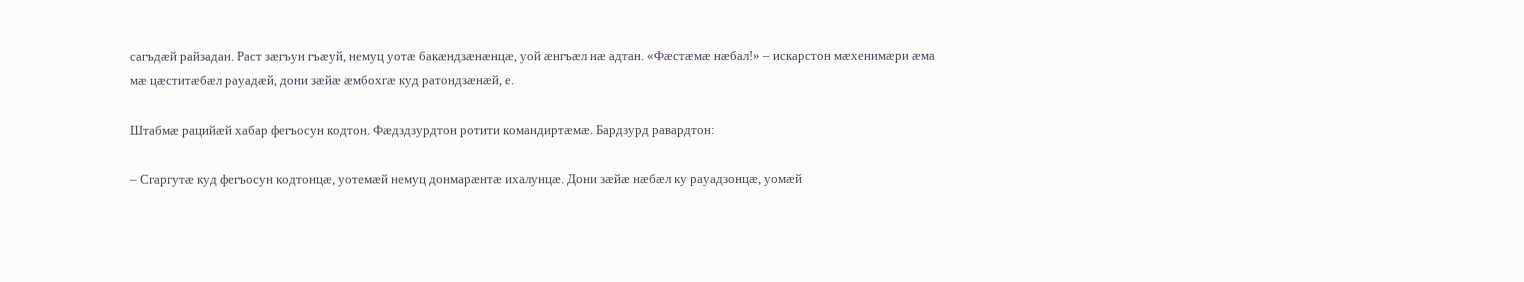сагъдӕй райзадан. Раст зӕгъун гъӕуй, немуц уотӕ бакӕндзӕнӕнцӕ, уой ӕнгъӕл нӕ адтан. «Фӕстӕмӕ нӕбал!» – искарстон мӕхенимӕри ӕма мӕ цӕститӕбӕл рауадӕй, дони зӕйӕ ӕмбохгӕ куд ратондзӕнӕй, е.

Штабмӕ рацийӕй хабар фегъосун кодтон. Фӕдздзурдтон ротити командиртӕмӕ. Бардзурд равардтон:

– Сгаргутӕ куд фегъосун кодтонцӕ, уотемӕй немуц донмарӕнтӕ ихалунцӕ. Дони зӕйӕ нӕбӕл ку рауадзонцӕ, уомӕй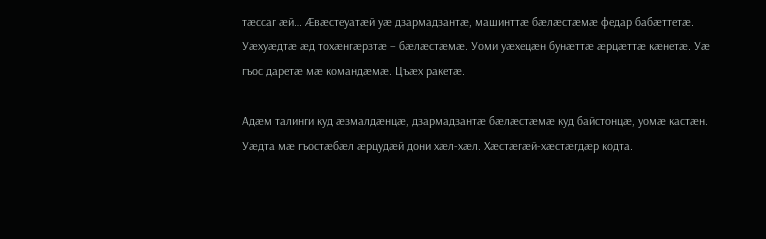тӕссаг ӕй… Ӕвӕстеуатӕй уӕ дзармадзантӕ, машинттӕ бӕлӕстӕмӕ федар бабӕттетӕ. Уӕхуӕдтӕ ӕд тохӕнгӕрзтӕ – бӕлӕстӕмӕ. Уоми уӕхецӕн бунӕттӕ ӕрцӕттӕ кӕнетӕ. Уӕ гъос даретӕ мӕ командӕмӕ. Цъӕх ракетӕ.

Адӕм талинги куд ӕзмалдӕнцӕ, дзармадзантӕ бӕлӕстӕмӕ куд байстонцӕ, уомӕ кастӕн. Уӕдта мӕ гъостӕбӕл ӕрцудӕй дони хӕл-хӕл. Хӕстӕгӕй-хӕстӕгдӕр кодта.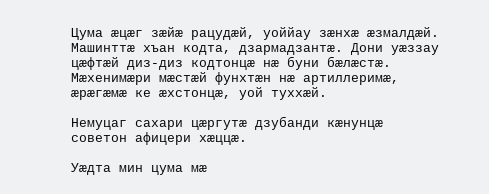Цума ӕцӕг зӕйӕ рацудӕй, уоййау зӕнхӕ ӕзмалдӕй.  Машинттӕ хъан кодта, дзармадзантӕ. Дони уӕззау цӕфтӕй диз-диз кодтонцӕ нӕ буни бӕлӕстӕ. Мӕхенимӕри мӕстӕй фунхтӕн нӕ артиллеримӕ, ӕрӕгӕмӕ ке ӕхстонцӕ, уой туххӕй.

Немуцаг сахари цæргутæ дзубанди кæнунцæ советон афицери хæццæ.

Уӕдта мин цума мӕ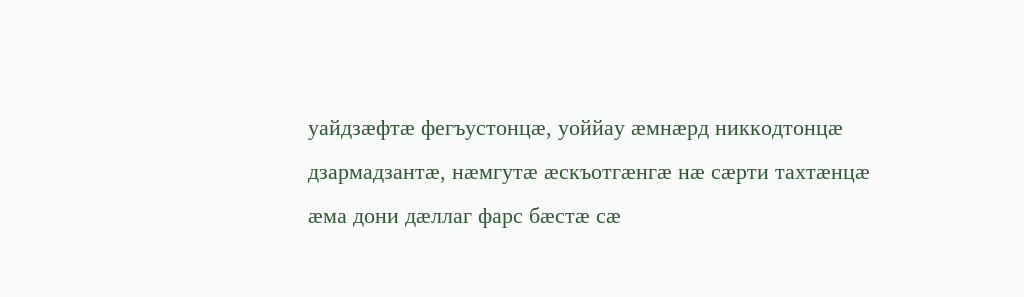уайдзӕфтӕ фегъустонцӕ, уоййау ӕмнӕрд никкодтонцӕ дзармадзантӕ, нӕмгутӕ ӕскъотгӕнгӕ нӕ сӕрти тахтӕнцӕ ӕма дони дӕллаг фарс бӕстӕ сӕ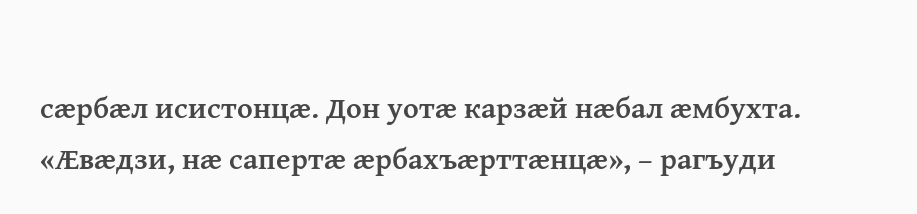сӕрбӕл исистонцӕ. Дон уотӕ карзӕй нӕбал ӕмбухта. «Ӕвӕдзи, нӕ сапертӕ ӕрбахъӕрттӕнцӕ», – рагъуди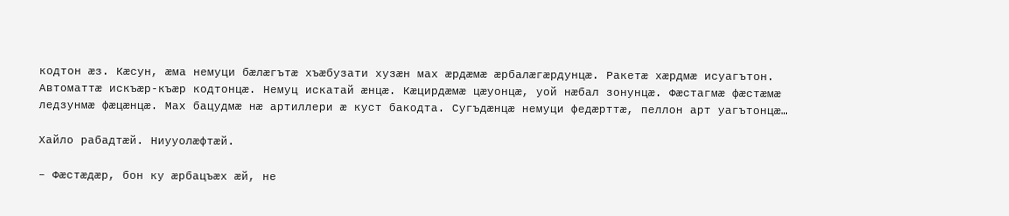кодтон ӕз. Кӕсун, ӕма немуци бӕлӕгътӕ хъӕбузати хузӕн мах ӕрдӕмӕ ӕрбалӕгӕрдунцӕ. Ракетӕ хӕрдмӕ исуагътон. Автоматтӕ искъӕр-къӕр кодтонцӕ. Немуц искатай ӕнцӕ. Кӕцирдӕмӕ цӕуонцӕ, уой нӕбал зонунцӕ. Фӕстагмӕ фӕстӕмӕ ледзунмӕ фӕцӕнцӕ. Мах бацудмӕ нӕ артиллери ӕ куст бакодта. Сугъдӕнцӕ немуци федӕрттӕ, пеллон арт уагътонцӕ…

Хайло рабадтӕй. Ниууолӕфтӕй.

– Фӕстӕдӕр, бон ку ӕрбацъӕх ӕй, не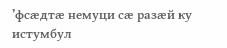’фсӕдтӕ немуци сӕ разӕй ку истумбул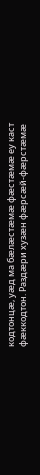кодтонцӕ, уӕд ма бӕлӕстӕмӕ фӕстӕмӕ еу каст фӕккодтон. Раздӕри хузӕн фӕрсӕй-фӕрстӕмӕ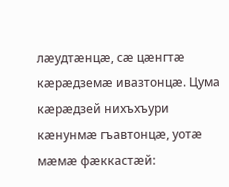лӕудтӕнцӕ, сӕ цӕнгтӕ кӕрӕдземӕ ивазтонцӕ. Цума кӕрӕдзей нихъхъури кӕнунмӕ гъавтонцӕ, уотӕ мӕмӕ фӕккастӕй: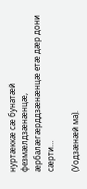нуртӕккӕ сӕ бунатӕй фезмӕлдзӕнӕнцӕ, ӕрбалӕгӕрддзӕнӕнцӕ етӕ дӕр дони сӕрти…

(Уодзæнæй ма).